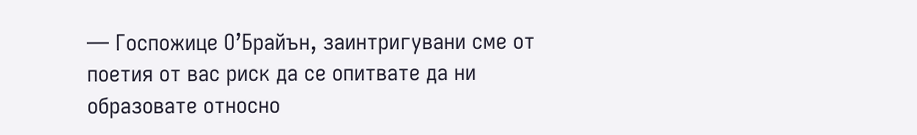— Госпожице О’Брайън, заинтригувани сме от поетия от вас риск да се опитвате да ни образовате относно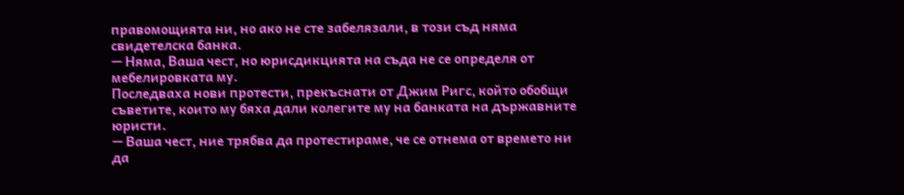правомощията ни, но ако не сте забелязали, в този съд няма свидетелска банка.
— Няма, Ваша чест, но юрисдикцията на съда не се определя от мебелировката му.
Последваха нови протести, прекъснати от Джим Ригс, който обобщи съветите, които му бяха дали колегите му на банката на държавните юристи.
— Ваша чест, ние трябва да протестираме, че се отнема от времето ни да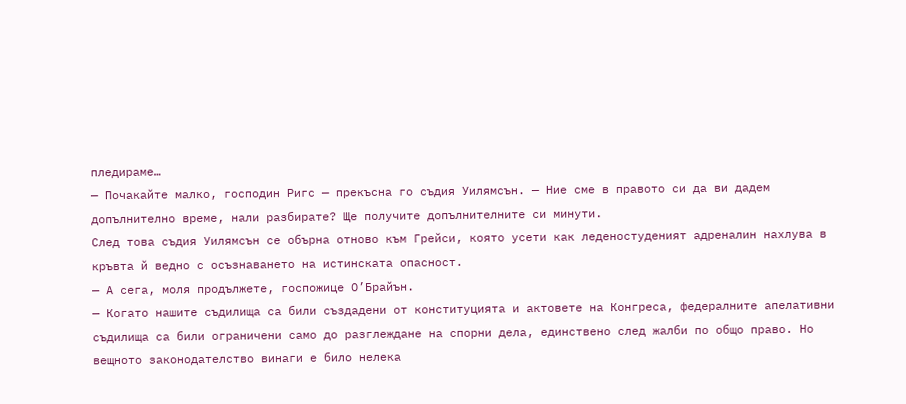пледираме…
— Почакайте малко, господин Ригс — прекъсна го съдия Уилямсън. — Ние сме в правото си да ви дадем допълнително време, нали разбирате? Ще получите допълнителните си минути.
След това съдия Уилямсън се обърна отново към Грейси, която усети как леденостуденият адреналин нахлува в кръвта й ведно с осъзнаването на истинската опасност.
— А сега, моля продължете, госпожице О’Брайън.
— Когато нашите съдилища са били създадени от конституцията и актовете на Конгреса, федералните апелативни съдилища са били ограничени само до разглеждане на спорни дела, единствено след жалби по общо право. Но вещното законодателство винаги е било нелека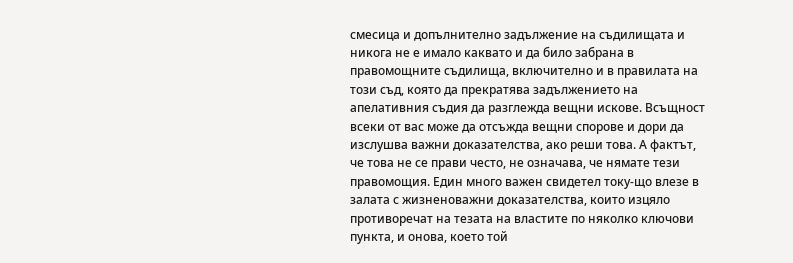смесица и допълнително задължение на съдилищата и никога не е имало каквато и да било забрана в правомощните съдилища, включително и в правилата на този съд, която да прекратява задължението на апелативния съдия да разглежда вещни искове. Всъщност всеки от вас може да отсъжда вещни спорове и дори да изслушва важни доказателства, ако реши това. А фактът, че това не се прави често, не означава, че нямате тези правомощия. Един много важен свидетел току-що влезе в залата с жизненоважни доказателства, които изцяло противоречат на тезата на властите по няколко ключови пункта, и онова, което той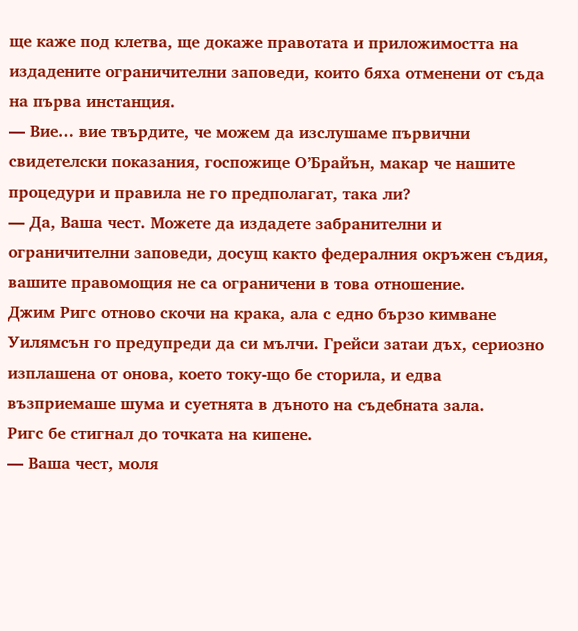ще каже под клетва, ще докаже правотата и приложимостта на издадените ограничителни заповеди, които бяха отменени от съда на първа инстанция.
— Вие… вие твърдите, че можем да изслушаме първични свидетелски показания, госпожице О’Брайън, макар че нашите процедури и правила не го предполагат, така ли?
— Да, Ваша чест. Можете да издадете забранителни и ограничителни заповеди, досущ както федералния окръжен съдия, вашите правомощия не са ограничени в това отношение.
Джим Ригс отново скочи на крака, ала с едно бързо кимване Уилямсън го предупреди да си мълчи. Грейси затаи дъх, сериозно изплашена от онова, което току-що бе сторила, и едва възприемаше шума и суетнята в дъното на съдебната зала.
Ригс бе стигнал до точката на кипене.
— Ваша чест, моля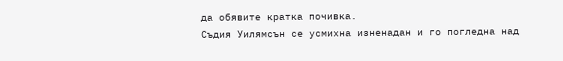да обявите кратка почивка.
Съдия Уилямсън се усмихна изненадан и го погледна над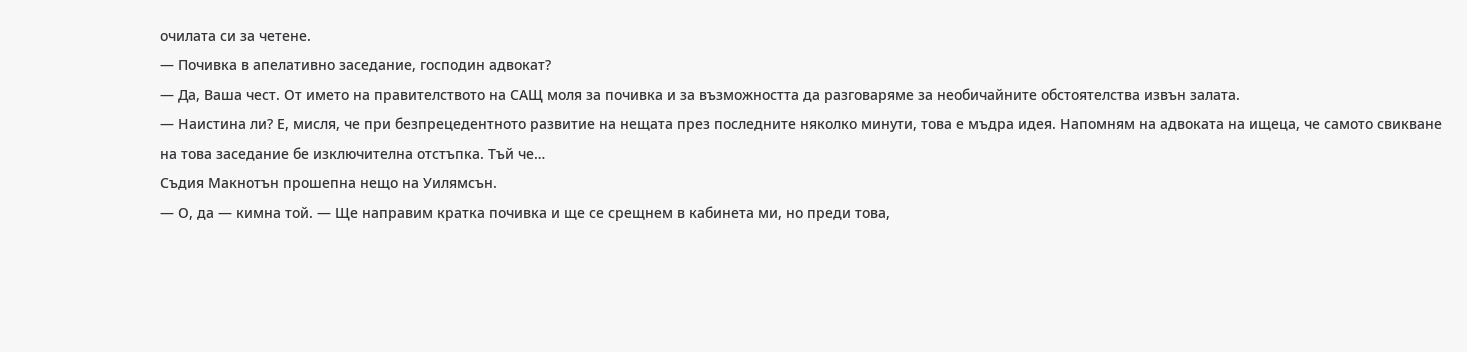очилата си за четене.
— Почивка в апелативно заседание, господин адвокат?
— Да, Ваша чест. От името на правителството на САЩ моля за почивка и за възможността да разговаряме за необичайните обстоятелства извън залата.
— Наистина ли? Е, мисля, че при безпрецедентното развитие на нещата през последните няколко минути, това е мъдра идея. Напомням на адвоката на ищеца, че самото свикване на това заседание бе изключителна отстъпка. Тъй че…
Съдия Макнотън прошепна нещо на Уилямсън.
— О, да — кимна той. — Ще направим кратка почивка и ще се срещнем в кабинета ми, но преди това,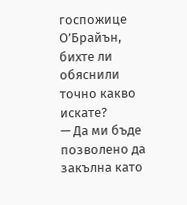госпожице О’Брайън, бихте ли обяснили точно какво искате?
— Да ми бъде позволено да закълна като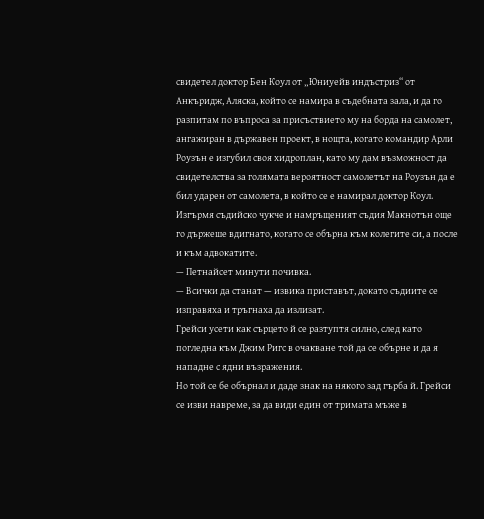свидетел доктор Бен Коул от „Юниуейв индъстриз“ от Анкъридж, Аляска, който се намира в съдебната зала, и да го разпитам по въпроса за присъствието му на борда на самолет, ангажиран в държавен проект, в нощта, когато командир Арли Роузън е изгубил своя хидроплан, като му дам възможност да свидетелства за голямата вероятност самолетът на Роузън да е бил ударен от самолета, в който се е намирал доктор Коул.
Изгърмя съдийско чукче и намръщеният съдия Макнотън още го държеше вдигнато, когато се обърна към колегите си, а после и към адвокатите.
— Петнайсет минути почивка.
— Всички да станат — извика приставът, докато съдиите се изправяха и тръгнаха да излизат.
Грейси усети как сърцето й се разтуптя силно, след като погледна към Джим Ригс в очакване той да се обърне и да я нападне с ядни възражения.
Но той се бе обърнал и даде знак на някого зад гърба й. Грейси се изви навреме, за да види един от тримата мъже в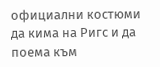официални костюми да кима на Ригс и да поема към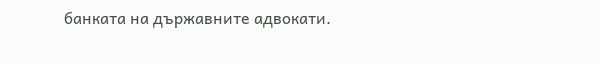банката на държавните адвокати.